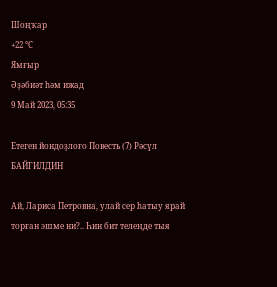Шоңҡар
+22 °С
Ямғыр
Әҙәбиәт һәм ижад
9 Май 2023, 05:35

Етеген йондоҙлоғо Повесть (7) Рәсүл БАЙГИЛДИН

Ай, Лариса Петровна, улай сер һатыу ярай торған эшме ни?.. Һин бит телеңде тыя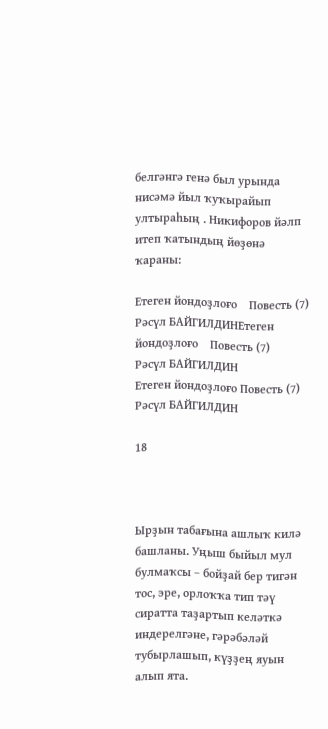белгәнгә генә был урында нисәмә йыл ҡуҡырайып ултыраһың . Никифоров йәлп итеп ҡатындың йөҙөнә ҡараны:

Етеген йондоҙлоғо    Повесть (7)    Рәсүл БАЙГИЛДИНЕтеген йондоҙлоғо    Повесть (7)    Рәсүл БАЙГИЛДИН
Етеген йондоҙлоғо Повесть (7) Рәсүл БАЙГИЛДИН

18



Ырҙын табағына ашлыҡ килә башланы. Уңыш быйыл мул булмаҡсы – бойҙай бер тигән тос, эре, орлоҡҡа тип тәү сиратта таҙартып келәткә индерелгәне, гәрәбәләй тубырлашып, күҙҙең яуын алып ята.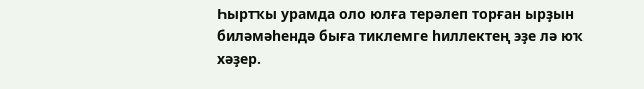Һыртҡы урамда оло юлға терәлеп торған ырҙын биләмәһендә быға тиклемге һиллектең эҙе лә юҡ хәҙер.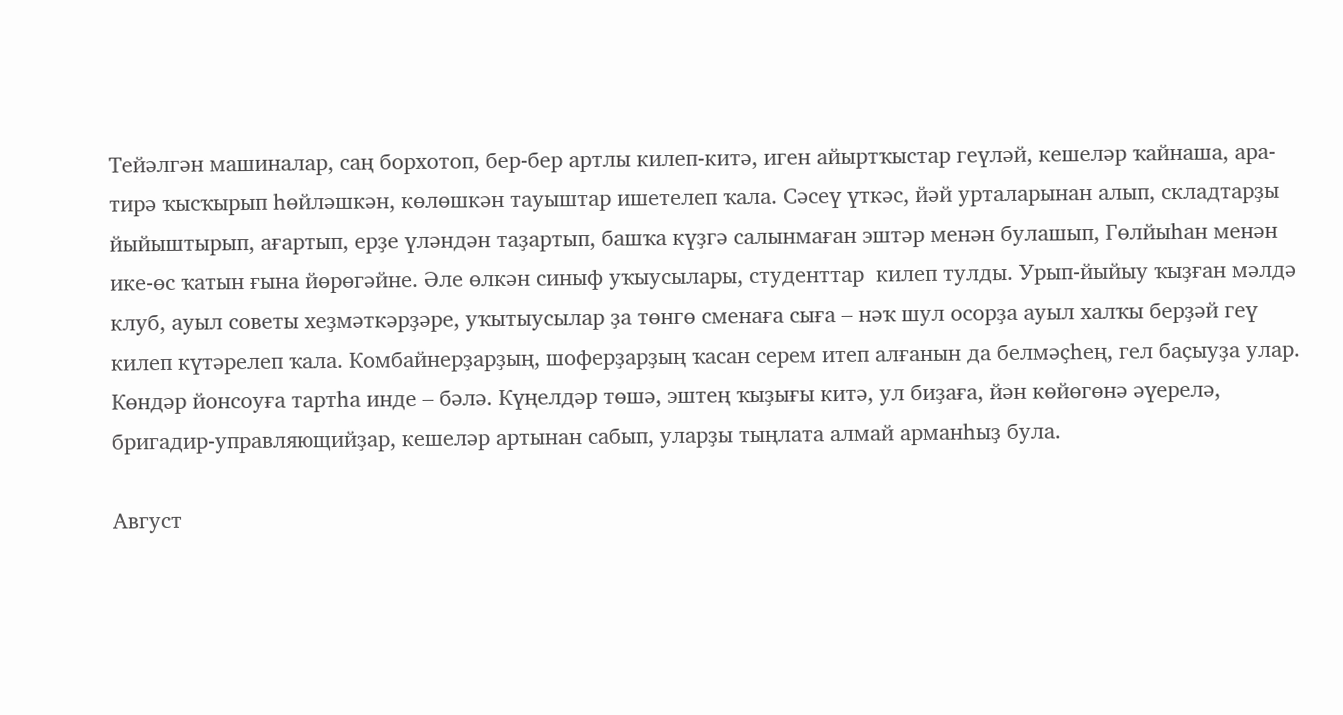Тейәлгән машиналар, саң борхотоп, бер-бер артлы килеп-китә, иген айыртҡыстар геүләй, кешеләр ҡайнаша, ара-тирә ҡысҡырып һөйләшкән, көлөшкән тауыштар ишетелеп ҡала. Сәсеү үткәс, йәй урталарынан алып, складтарҙы йыйыштырып, ағартып, ерҙе үләндән таҙартып, башҡа күҙгә салынмаған эштәр менән булашып, Гөлйыһан менән ике-өс ҡатын ғына йөрөгәйне. Әле өлкән синыф уҡыусылары, студенттар  килеп тулды. Урып-йыйыу ҡыҙған мәлдә клуб, ауыл советы хеҙмәткәрҙәре, уҡытыусылар ҙа төнгө сменаға сыға – нәҡ шул осорҙа ауыл халҡы берҙәй геү килеп күтәрелеп ҡала. Комбайнерҙарҙың, шоферҙарҙың ҡасан серем итеп алғанын да белмәҫһең, гел баҫыуҙа улар. Көндәр йонсоуға тартһа инде – бәлә. Күңелдәр төшә, эштең ҡыҙығы китә, ул биҙаға, йән көйөгөнә әүерелә, бригадир-управляющийҙар, кешеләр артынан сабып, уларҙы тыңлата алмай арманһыҙ була.

Август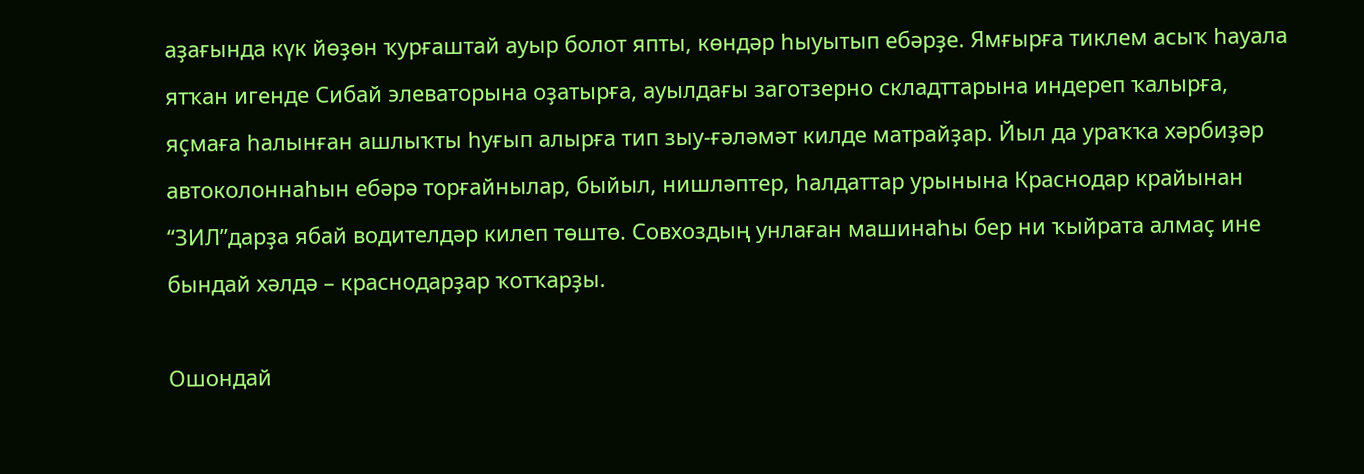аҙағында күк йөҙөн ҡурғаштай ауыр болот япты, көндәр һыуытып ебәрҙе. Ямғырға тиклем асыҡ һауала ятҡан игенде Сибай элеваторына оҙатырға, ауылдағы заготзерно складттарына индереп ҡалырға, яҫмаға һалынған ашлыҡты һуғып алырға тип зыу-ғәләмәт килде матрайҙар. Йыл да ураҡҡа хәрбиҙәр автоколоннаһын ебәрә торғайнылар, быйыл, нишләптер, һалдаттар урынына Краснодар крайынан “ЗИЛ”дарҙа ябай водителдәр килеп төштө. Совхоздың унлаған машинаһы бер ни ҡыйрата алмаҫ ине бындай хәлдә – краснодарҙар ҡотҡарҙы.

Ошондай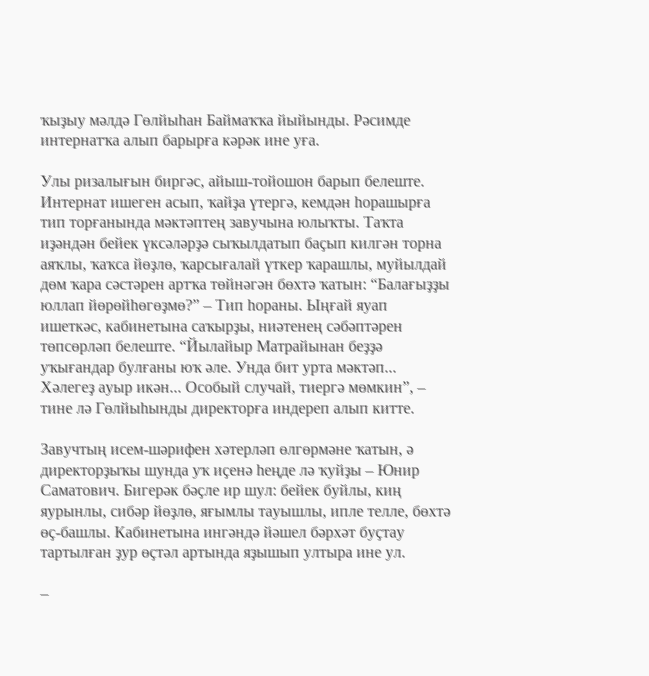ҡыҙыу мәлдә Гөлйыһан Баймаҡҡа йыйынды. Рәсимде интернатҡа алып барырға кәрәк ине уға.

Улы ризалығын биргәс, айыш-тойошон барып белеште. Интернат ишеген асып, ҡайҙа үтергә, кемдән һорашырға тип торғанында мәктәптең завучына юлыҡты. Таҡта иҙәндән бейек үксәләрҙә сыҡылдатып баҫып килгән торна аяҡлы, ҡаҡса йөҙлө, ҡарсығалай үткер ҡарашлы, муйылдай дөм ҡара сәстәрен артҡа төйнәгән бөхтә ҡатын: “Балағыҙҙы юллап йөрөйһөгөҙмө?” – Тип һораны. Ыңғай яуап ишеткәс, кабинетына саҡырҙы, ниәтенең сәбәптәрен төпсөрләп белеште. “Йылайыр Матрайынан беҙҙә уҡығандар булғаны юҡ әле. Унда бит урта мәктәп... Хәлегеҙ ауыр икән... Особый случай, тиергә мөмкин”, – тине лә Гөлйыһынды директорға индереп алып китте.

Завучтың исем-шәрифен хәтерләп өлгөрмәне ҡатын, ә директорҙыҡы шунда уҡ иҫенә һеңде лә ҡуйҙы – Юнир Саматович. Бигерәк бәҫле ир шул: бейек буйлы, киң яурынлы, сибәр йөҙлө, яғымлы тауышлы, ипле телле, бөхтә өҫ-башлы. Кабинетына ингәндә йәшел бәрхәт буҫтау тартылған ҙур өҫтәл артында яҙышып ултыра ине ул.

–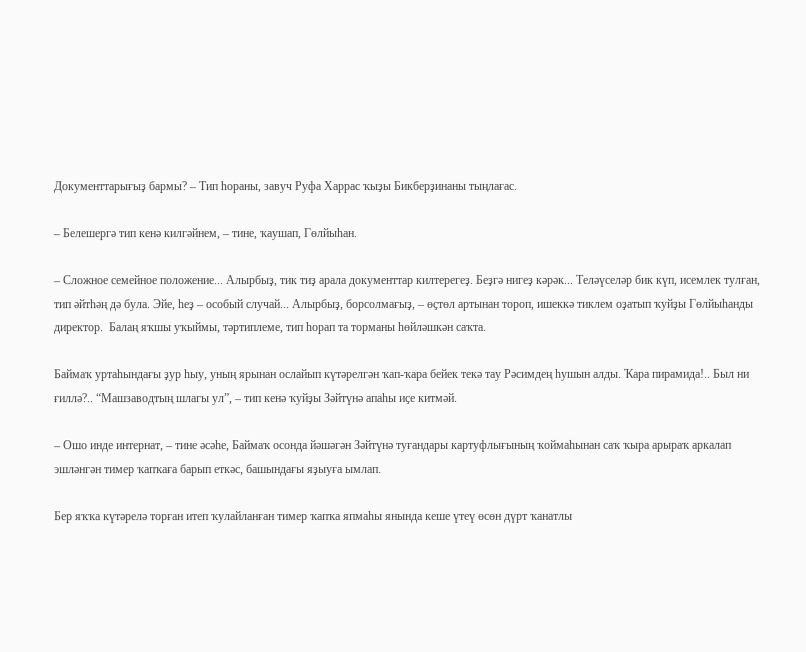Документтарығыҙ бармы? – Тип һораны, завуч Руфа Харрас ҡыҙы Бикберҙинаны тыңлағас.

– Белешергә тип кенә килгәйнем, – тине, ҡаушап, Гөлйыһан.

– Сложное семейное положение... Алырбыҙ, тик тиҙ арала документтар килтерегеҙ. Беҙгә нигеҙ кәрәк... Теләүселәр бик күп, исемлек тулған, тип әйтһәң дә була. Эйе, һеҙ – особый случай... Алырбыҙ, борсолмағыҙ, – өҫтөл артынан тороп, ишеккә тиклем оҙатып ҡуйҙы Гөлйыһанды директор.  Балаң яҡшы уҡыймы, тәртиплеме, тип һорап та торманы һөйләшкән саҡта.

Баймаҡ уртаһындағы ҙур һыу, уның ярынан ослайып күтәрелгән ҡап-ҡара бейек текә тау Рәсимдең һушын алды. Ҡара пирамида!.. Был ни ғиллә?.. “Машзаводтың шлагы ул”, – тип кенә ҡуйҙы Зәйтүнә апаһы иҫе китмәй.

– Ошо инде интернат, – тине әсәһе, Баймаҡ осонда йәшәгән Зәйтүнә туғандары картуфлығының ҡоймаһынан саҡ ҡыра арыраҡ аркалап эшләнгән тимер ҡапҡаға барып еткәс, башындағы яҙыуға ымлап.

Бер яҡҡа күтәрелә торған итеп ҡулайланған тимер ҡапҡа япмаһы янында кеше үтеү өсөн дүрт ҡанатлы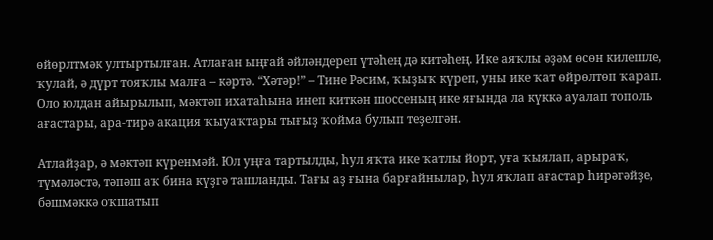өйөрлтмәк ултыртылған. Атлаған ыңғай әйләндереп үтәһең дә китәһең. Ике аяҡлы әҙәм өсөн килешле, ҡулай, ә дүрт тояҡлы малға – кәртә. “Хәтәр!” – Тине Рәсим, ҡыҙыҡ күреп, уны ике ҡат өйрөлтөп ҡарап. Оло юлдан айырылып, мәктәп ихатаһына инеп киткән шоссеның ике яғында ла күккә ауалап тополь ағастары, ара-тирә акация ҡыуаҡтары тығыҙ ҡойма булып теҙелгән.

Атлайҙар, ә мәктәп күренмәй. Юл уңға тартылды, һул яҡта ике ҡатлы йорт, уға ҡыялап, арыраҡ, түмәләстә, тәпәш аҡ бина күҙгә ташланды. Тағы аҙ ғына барғайнылар, һул яҡлап ағастар һирәгәйҙе, бәшмәккә оҡшатып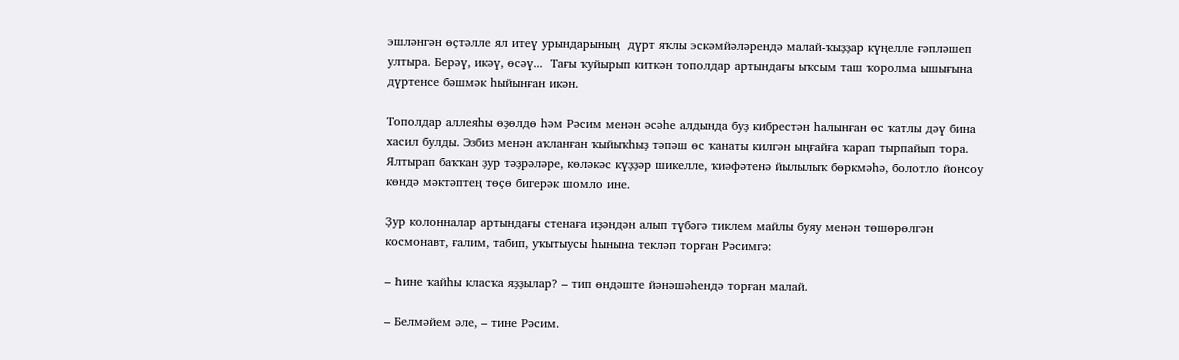эшләнгән өҫтәлле ял итеү урындарының  дүрт яҡлы эскәмйәләрендә малай-ҡыҙҙар күңелле ғәпләшеп ултыра. Берәү, икәү, өсәү...  Тағы ҡуйырып киткән тополдар артындағы ыҡсым таш ҡоролма ышығына дүртенсе бәшмәк һыйынған икән.

Тополдар аллеяһы өҙөлдө һәм Рәсим менән әсәһе алдында буҙ кибрестән һалынған өс ҡатлы дәү бина хасил булды. Эзбиз менән аҡланған ҡыйыҡһыҙ тәпәш өс ҡанаты килгән ыңғайға ҡарап тырпайып тора. Ялтырап баҡҡан ҙур тәҙрәләре, көләкәс күҙҙәр шикелле, ҡиәфәтенә йылылыҡ бөркмәһә, болотло йонсоу көндә мәктәптең төҫө бигерәк шомло ине.

Ҙур колонналар артындағы стенаға иҙәндән алып түбәгә тиклем майлы буяу менән төшөрөлгән космонавт, ғалим, табип, уҡытыусы һынына текләп торған Рәсимгә:

– Һине ҡайһы класҡа яҙҙылар? – тип өндәште йәнәшәһендә торған малай.

– Белмәйем әле, – тине Рәсим.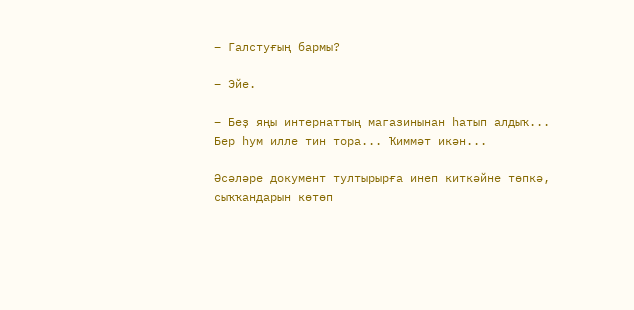– Галстуғың бармы?

– Эйе.

– Беҙ яңы интернаттың магазинынан һатып алдыҡ... Бер һум илле тин тора... Ҡиммәт икән...

Әсәләре документ тултырырға инеп киткәйне төпкә, сыҡҡандарын көтөп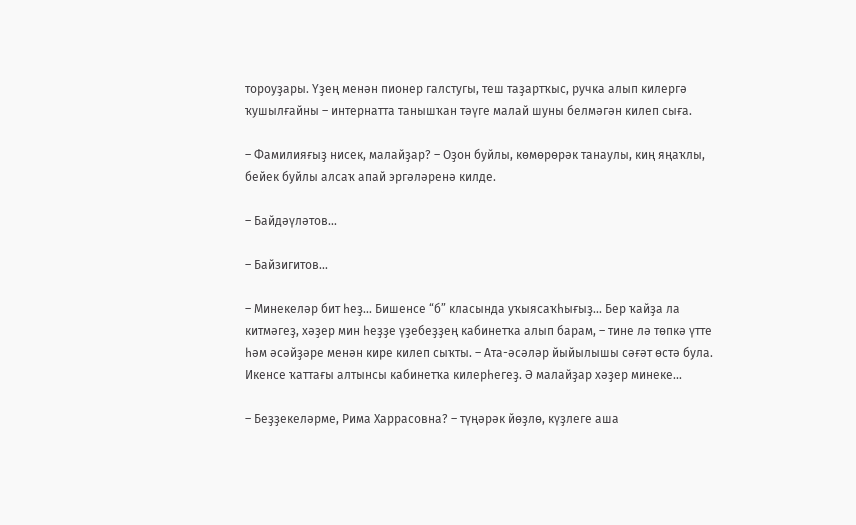тороуҙары. Үҙең менән пионер галстугы, теш таҙартҡыс, ручка алып килергә ҡушылғайны – интернатта танышҡан тәүге малай шуны белмәгән килеп сыға.

– Фамилияғыҙ нисек, малайҙар? – Оҙон буйлы, көмөрөрәк танаулы, киң яңаҡлы, бейек буйлы алсаҡ апай эргәләренә килде.

– Байдәүләтов...

– Байзигитов...

– Минекеләр бит һеҙ... Бишенсе “б” класында уҡыясаҡһығыҙ... Бер ҡайҙа ла китмәгеҙ, хәҙер мин һеҙҙе үҙебеҙҙең кабинетҡа алып барам, – тине лә төпкә үтте һәм әсәйҙәре менән кире килеп сыҡты. – Ата-әсәләр йыйылышы сәғәт өстә була. Икенсе ҡаттағы алтынсы кабинетҡа килерһегеҙ. Ә малайҙар хәҙер минеке...

– Беҙҙекеләрме, Рима Харрасовна? – түңәрәк йөҙлө, күҙлеге аша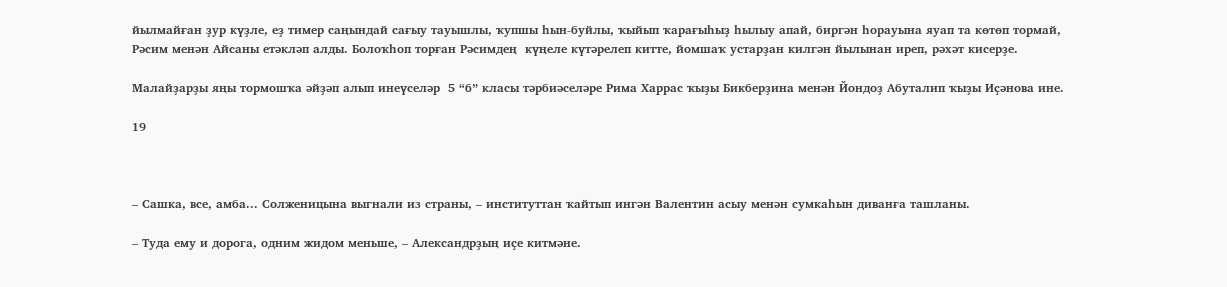йылмайған ҙур күҙле, еҙ тимер саңындай сағыу тауышлы, ҡупшы һын-буйлы, ҡыйып ҡарағыһыҙ һылыу апай, биргән һорауына яуап та көтөп тормай, Рәсим менән Айсаны етәкләп алды. Болоҡһоп торған Рәсимдең  күңеле күтәрелеп китте, йомшаҡ устарҙан килгән йылынан иреп, рәхәт кисерҙе.

Малайҙарҙы яңы тормошҡа әйҙәп алып инеүселәр  5 “б” класы тәрбиәселәре Рима Харрас ҡыҙы Бикберҙина менән Йондоҙ Абуталип ҡыҙы Иҫәнова ине.

19



– Сашка, все, амба... Солженицына выгнали из страны, – институттан ҡайтып ингән Валентин асыу менән сумкаһын диванға ташланы.

– Туда ему и дорога, одним жидом меньше, – Александрҙың иҫе китмәне.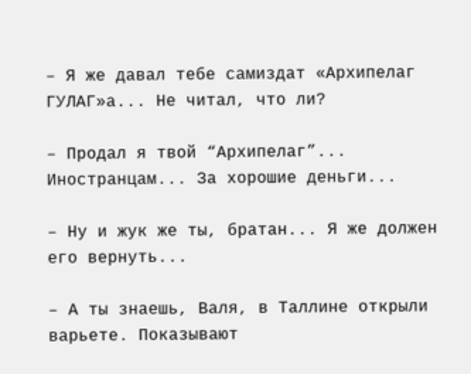– Я же давал тебе самиздат «Архипелаг ГУЛАГ»а... Не читал, что ли?

– Продал я твой “Архипелаг”... Иностранцам... За хорошие деньги...

– Ну и жук же ты, братан... Я же должен его вернуть...

– А ты знаешь, Валя, в Таллине открыли варьете. Показывают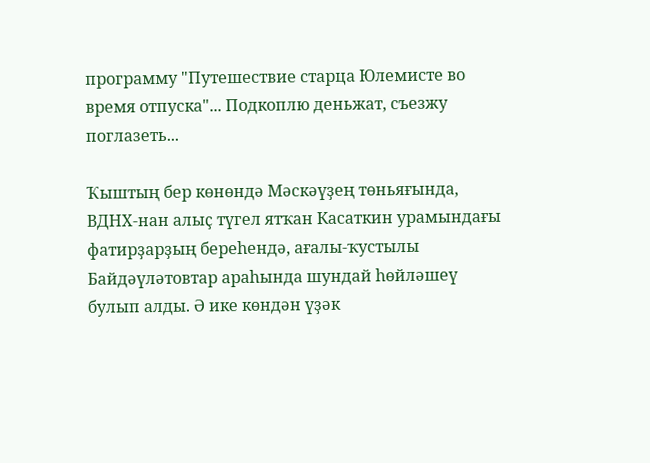программу "Путешествие старца Юлемисте во время отпуска"... Подкоплю деньжат, съезжу поглазеть...

Ҡыштың бер көнөндә Мәскәүҙең төньяғында, ВДНХ-нан алыҫ түгел ятҡан Касаткин урамындағы фатирҙарҙың береһендә, ағалы-ҡустылы Байдәүләтовтар араһында шундай һөйләшеү булып алды. Ә ике көндән үҙәк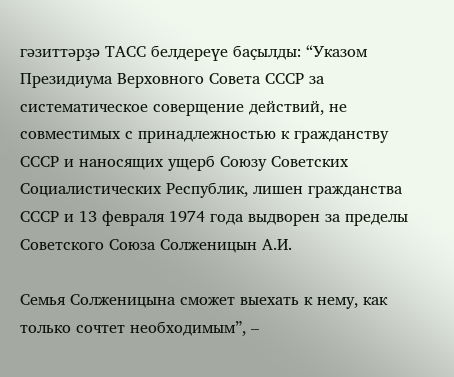гәзиттәрҙә ТАСС белдереүе баҫылды: “Указом Президиума Верховного Совета СССР за систематическое соверщение действий, не совместимых с принадлежностью к гражданству СССР и наносящих ущерб Союзу Советских Социалистических Республик, лишен гражданства СССР и 13 февраля 1974 года выдворен за пределы Советского Союза Солженицын А.И.

Семья Солженицына сможет выехать к нему, как только сочтет необходимым”, –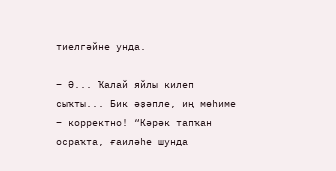тиелгәйне унда.

– Ә... Ҡалай яйлы килеп сыҡты... Бик әҙәпле, иң мөһиме – корректно! “Кәрәк тапҡан осраҡта, ғаиләһе шунда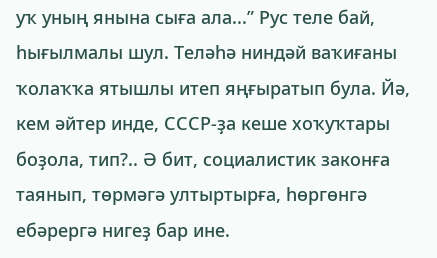уҡ уның янына сыға ала...” Рус теле бай, һығылмалы шул. Теләһә ниндәй ваҡиғаны ҡолаҡҡа ятышлы итеп яңғыратып була. Йә, кем әйтер инде, СССР-ҙа кеше хоҡуҡтары боҙола, тип?.. Ә бит, социалистик законға таянып, төрмәгә ултыртырға, һөргөнгә ебәрергә нигеҙ бар ине.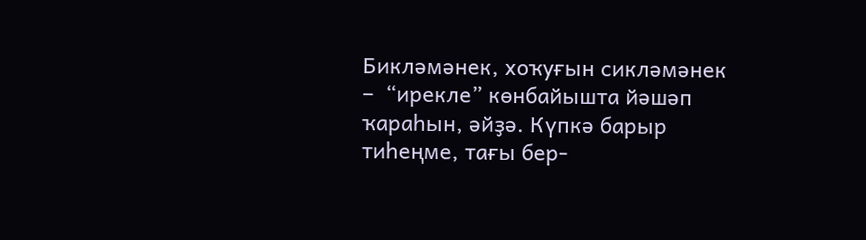Бикләмәнек, хоҡуғын сикләмәнек –  “ирекле” көнбайышта йәшәп ҡараһын, әйҙә. Күпкә барыр тиһеңме, тағы бер-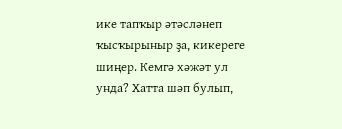ике тапҡыр әтәсләнеп ҡысҡырыныр ҙа, кикереге шиңер. Кемгә хәжәт ул унда? Хатта шәп булып,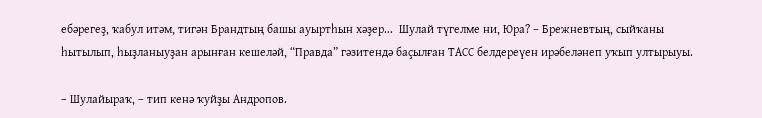ебәрегеҙ, ҡабул итәм, тигән Брандтың башы ауыртһын хәҙер...  Шулай түгелме ни, Юра? – Брежневтың, сыйҡаны һытылып, һыҙланыуҙан арынған кешеләй, “Правда” гәзитендә баҫылған ТАСС белдереүен ирәбеләнеп уҡып ултырыуы.

– Шулайыраҡ, – тип кенә ҡуйҙы Андропов.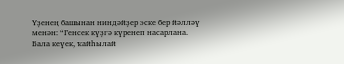Үҙенең башынан ниндәйҙер эске бер йәлләү менән: “Генсек күҙгә күренеп насарлана. Бала кеүек, ҡайһылай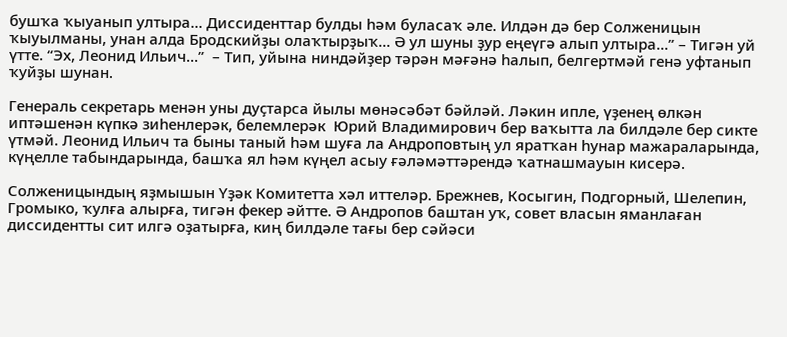бушҡа ҡыуанып ултыра... Диссиденттар булды һәм буласаҡ әле. Илдән дә бер Солженицын ҡыуылманы, унан алда Бродскийҙы олаҡтырҙыҡ... Ә ул шуны ҙур еңеүгә алып ултыра...” – Тигән уй үтте. “Эх, Леонид Ильич...”  – Тип, уйына ниндәйҙер тәрән мәғәнә һалып, белгертмәй генә уфтанып ҡуйҙы шунан.

Генераль секретарь менән уны дуҫтарса йылы мөнәсәбәт бәйләй. Ләкин ипле, үҙенең өлкән иптәшенән күпкә зиһенлерәк, белемлерәк  Юрий Владимирович бер ваҡытта ла билдәле бер сикте үтмәй. Леонид Ильич та быны таный һәм шуға ла Андроповтың ул яратҡан һунар мажараларында, күңелле табындарында, башҡа ял һәм күңел асыу ғәләмәттәрендә ҡатнашмауын кисерә.

Солженицындың яҙмышын Үҙәк Комитетта хәл иттеләр. Брежнев, Косыгин, Подгорный, Шелепин, Громыко, ҡулға алырға, тигән фекер әйтте. Ә Андропов баштан уҡ, совет власын яманлаған диссидентты сит илгә оҙатырға, киң билдәле тағы бер сәйәси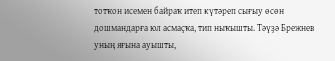тотҡон исемен байраҡ итеп күтәреп сығыу өсөн дошмандарға юл асмаҫҡа, тип ныҡышты. Тәүҙә Брежнев уның яғына ауышты,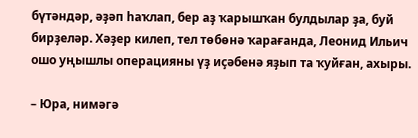бүтәндәр, әҙәп һаҡлап, бер аҙ ҡарышҡан булдылар ҙа, буй бирҙеләр. Хәҙер килеп, тел төбөнә ҡарағанда, Леонид Ильич ошо уңышлы операцияны үҙ иҫәбенә яҙып та ҡуйған, ахыры.

– Юра, нимәгә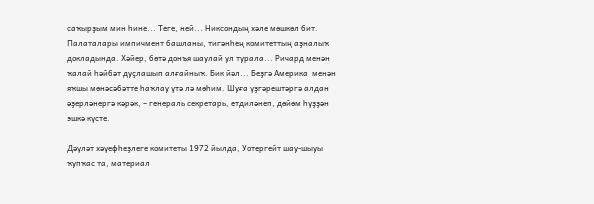саҡырҙым мин һине... Теге, ней... Никсондың хәле мөшкөл бит. Палаталары импичмент башланы, тигәнһең комитеттың аҙналыҡ докладында. Хәйер, бөтә донъя шаулай ул турала... Ричард менән ҡалай һәйбәт дуҫлашып алғайныҡ. Бик йәл... Беҙгә Америка  менән яҡшы мөнәсәбәтте һаҡлау үтә лә мөһим. Шуға үҙгәрештәргә алдан әҙерләнергә кәрәк, – генераль секретарь, етдиләнеп, дөйөм һүҙҙән эшкә күсте.

Дәүләт хәүефһеҙлеге комитеты 1972 йылда, Уотергейт шау-шыуы ҡупҡас та, материал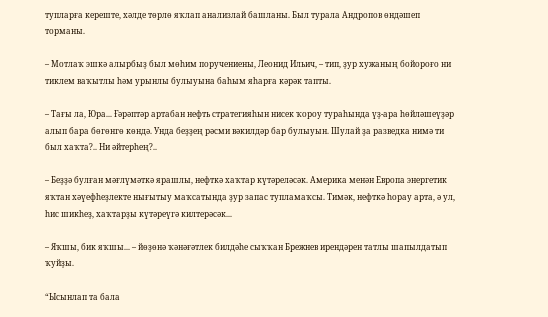тупларға кереште, хәлде төрлө яҡлап анализлай башланы. Был турала Андропов өндәшеп торманы.

– Мотлаҡ эшкә алырбыҙ был мөһим поручениены, Леонид Ильич, – тип, ҙур хужаның бойороғо ни тиклем ваҡытлы һәм урынлы булыуына баһым яһарға кәрәк тапты.

– Тағы ла, Юра... Ғәрәптәр артабан нефть стратегияһын нисек ҡороу тураһында үҙ-ара һөйләшеүҙәр алып бара бөгөнгө көндә. Унда беҙҙең рәсми вәкилдәр бар булыуын. Шулай ҙа разведка нимә ти был хаҡта?.. Ни әйтерһең?..

– Беҙҙә булған мәғлүмәткә ярашлы, нефткә хаҡтар күтәреләсәк. Америка менән Европа энергетик яҡтан хәүефһеҙлекте нығытыу маҡсатында ҙур запас тупламаҡсы. Тимәк, нефткә һорау арта, ә ул, һис шикһеҙ, хаҡтарҙы күтәреүгә килтерәсәк...

– Яҡшы, бик яҡшы... – йөҙөнә ҡәнәғәтлек билдәһе сыҡҡан Брежнев ирендәрен татлы шапылдатып ҡуйҙы.

“Ысынлап та бала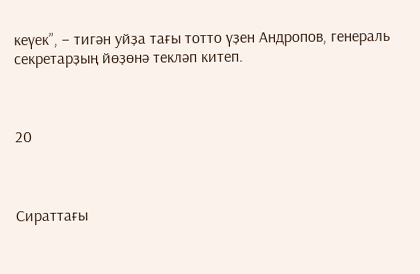кеүек”, – тигән уйҙа тағы тотто үҙен Андропов, генераль секретарҙың йөҙөнә текләп китеп.



20



Сираттағы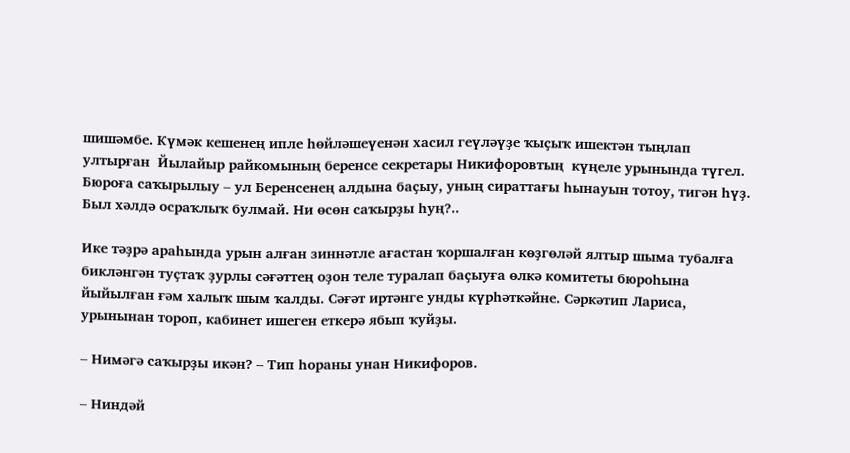шишәмбе. Күмәк кешенең ипле һөйләшеүенән хасил геүләүҙе ҡыҫыҡ ишектән тыңлап ултырған  Йылайыр райкомының беренсе секретары Никифоровтың  күңеле урынында түгел. Бюроға саҡырылыу – ул Беренсенең алдына баҫыу, уның сираттағы һынауын тотоу, тигән һүҙ. Был хәлдә осраҡлыҡ булмай. Ни өсөн саҡырҙы һуң?..

Ике тәҙрә араһында урын алған зиннәтле ағастан ҡоршалған көҙгөләй ялтыр шыма тубалға бикләнгән туҫтаҡ ҙурлы сәғәттең оҙон теле туралап баҫыуға өлкә комитеты бюроһына йыйылған ғәм халыҡ шым ҡалды. Сәғәт иртәнге унды күрһәткәйне. Сәркәтип Лариса, урынынан тороп, кабинет ишеген еткерә ябып ҡуйҙы.

– Нимәгә саҡырҙы икән? – Тип һораны унан Никифоров.

– Ниндәй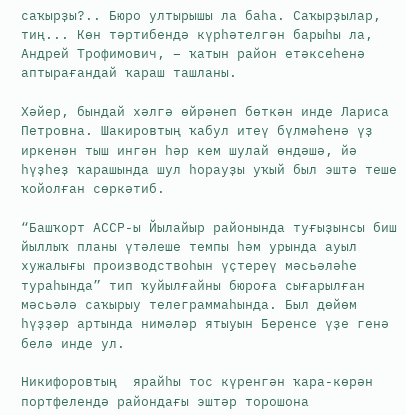саҡырҙы?.. Бюро ултырышы ла баһа. Саҡырҙылар, тиң... Көн тәртибендә күрһәтелгән барыһы ла, Андрей Трофимович, – ҡатын район етәксеһенә аптырағандай ҡараш ташланы.

Хәйер, бындай хәлгә өйрәнеп бөткән инде Лариса Петровна. Шакировтың ҡабул итеү бүлмәһенә үҙ иркенән тыш ингән һәр кем шулай өндәшә, йә һүҙһеҙ ҡарашында шул һорауҙы уҡый был эштә теше ҡойолған сөркәтиб.

“Башҡорт АССР-ы Йылайыр районында туғыҙынсы биш йыллыҡ планы үтәлеше темпы һәм урында ауыл хужалығы производствоһын үҫтереү мәсьәләһе тураһында” тип ҡуйылғайны бюроға сығарылған мәсьәлә саҡырыу телеграммаһында. Был дөйөм һүҙҙәр артында нимәләр ятыуын Беренсе үҙе генә белә инде ул.

Никифоровтың  ярайһы тос күренгән ҡара-көрән портфелендә райондағы эштәр торошона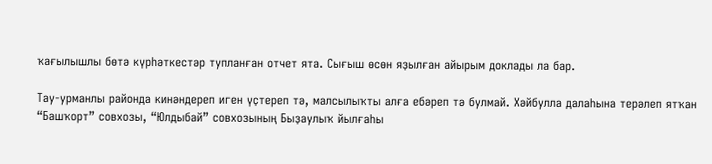ҡағылышлы бөтә күрһәткестәр тупланған отчет ята. Сығыш өсөн яҙылған айырым доклады ла бар.

Тау-урманлы районда кинәндереп иген үҫтереп тә, малсылыҡты алға ебәреп тә булмай. Хәйбулла далаһына терәлеп ятҡан “Башҡорт” совхозы, “Юлдыбай” совхозының Быҙаулыҡ йылғаһы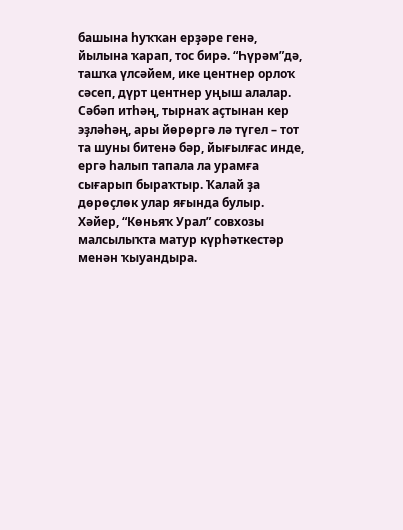башына һуҡҡан ерҙәре генә, йылына ҡарап, тос бирә. “Һүрәм”дә, ташҡа үлсәйем, ике центнер орлоҡ сәсеп, дүрт центнер уңыш алалар. Сәбәп итһәң, тырнаҡ аҫтынан кер эҙләһәң, ары йөрөргә лә түгел – тот та шуны битенә бәр, йығылғас инде, ергә һалып тапала ла урамға сығарып быраҡтыр. Ҡалай ҙа дөрөҫлөк улар яғында булыр. Хәйер, “Көньяҡ Урал” совхозы малсылыҡта матур күрһәткестәр менән ҡыуандыра.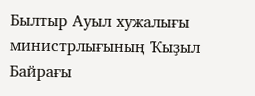Былтыр Ауыл хужалығы министрлығының Ҡыҙыл Байрағы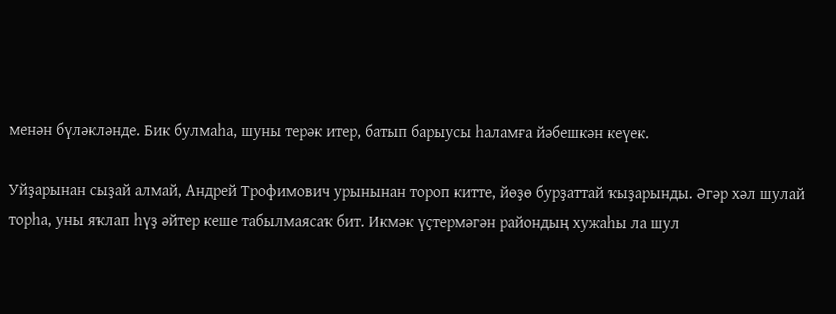менән бүләкләнде. Бик булмаһа, шуны терәк итер, батып барыусы һаламға йәбешкән кеүек.

Уйҙарынан сыҙай алмай, Андрей Трофимович урынынан тороп китте, йөҙө бурҙаттай ҡыҙарынды. Әгәр хәл шулай торһа, уны яҡлап һүҙ әйтер кеше табылмаясаҡ бит. Икмәк үҫтермәгән райондың хужаһы ла шул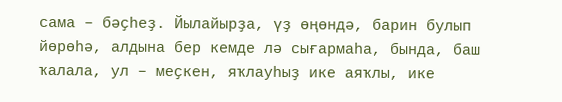сама – бәҫһеҙ. Йылайырҙа, үҙ өңөндә, барин булып йөрөһә, алдына бер кемде лә сығармаһа, бында, баш ҡалала, ул – меҫкен, яҡлауһыҙ ике аяҡлы, ике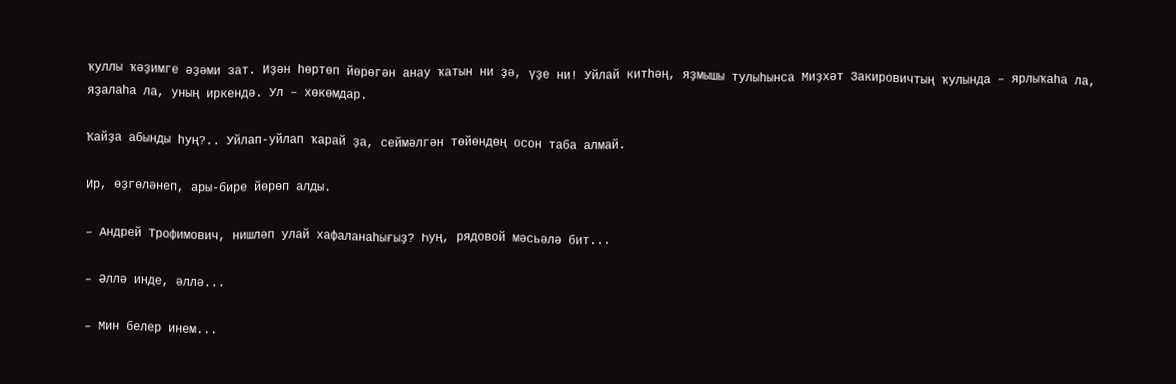ҡуллы ҡәҙимге әҙәми зат. Иҙән һөртөп йөрөгән анау ҡатын ни ҙә, үҙе ни! Уйлай китһәң, яҙмышы тулыһынса Миҙхәт Закировичтың ҡулында – ярлыҡаһа ла, яҙалаһа ла, уның иркендә. Ул – хөкөмдар.

Ҡайҙа абынды һуң?.. Уйлап-уйлап ҡарай ҙа, сеймәлгән төйөндөң осон таба алмай.

Ир, өҙгөләнеп, ары-бире йөрөп алды.

– Андрей Трофимович, нишләп улай хафаланаһығыҙ? Һуң, рядовой мәсьәлә бит...

– Әллә инде, әллә...

– Мин белер инем...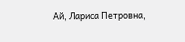Ай, Лариса Петровна,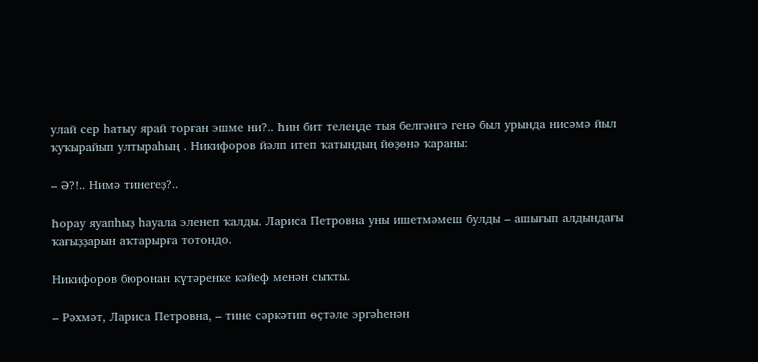улай сер һатыу ярай торған эшме ни?.. Һин бит телеңде тыя белгәнгә генә был урында нисәмә йыл ҡуҡырайып ултыраһың . Никифоров йәлп итеп ҡатындың йөҙөнә ҡараны:

– Ә?!.. Нимә тинегеҙ?..

Һорау яуапһыҙ һауала эленеп ҡалды. Лариса Петровна уны ишетмәмеш булды – ашығып алдындағы ҡағыҙҙарын аҡтарырға тотондо.

Никифоров бюронан күтәренке кәйеф менән сыҡты.

– Рәхмәт, Лариса Петровна, – тине сәркәтип өҫтәле эргәһенән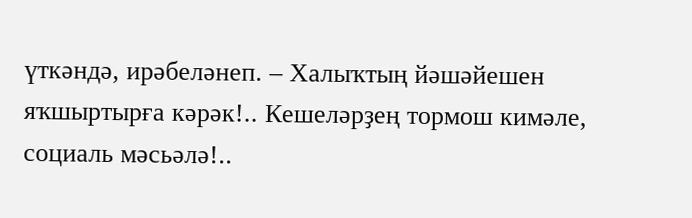үткәндә, ирәбеләнеп. – Халыҡтың йәшәйешен яҡшыртырға кәрәк!.. Кешеләрҙең тормош кимәле, социаль мәсьәлә!..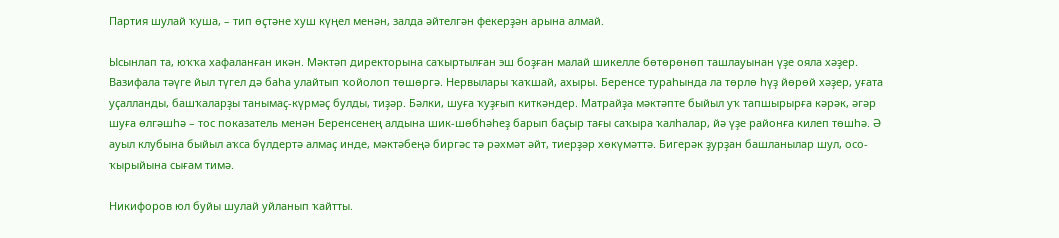Партия шулай ҡуша, – тип өҫтәне хуш күңел менән, залда әйтелгән фекерҙән арына алмай.

Ысынлап та, юҡҡа хафаланған икән. Мәктәп директорына саҡыртылған эш боҙған малай шикелле бөтөрөнөп ташлауынан үҙе ояла хәҙер. Вазифала тәүге йыл түгел дә баһа улайтып ҡойолоп төшөргә. Нервылары ҡаҡшай, ахыры. Беренсе тураһында ла төрлө һүҙ йөрөй хәҙер, уғата уҫалланды, башҡаларҙы танымаҫ-күрмәҫ булды, тиҙәр. Бәлки, шуға ҡуҙғып киткәндер. Матрайҙа мәктәпте быйыл уҡ тапшырырға кәрәк, әгәр шуға өлгәшһә – тос показатель менән Беренсенең алдына шик-шөбһәһеҙ барып баҫыр тағы саҡыра ҡалһалар, йә үҙе районға килеп төшһә. Ә ауыл клубына быйыл аҡса бүлдертә алмаҫ инде, мәктәбеңә биргәс тә рәхмәт әйт, тиерҙәр хөкүмәттә. Бигерәк ҙурҙан башланылар шул, осо-ҡырыйына сығам тимә.

Никифоров юл буйы шулай уйланып ҡайтты.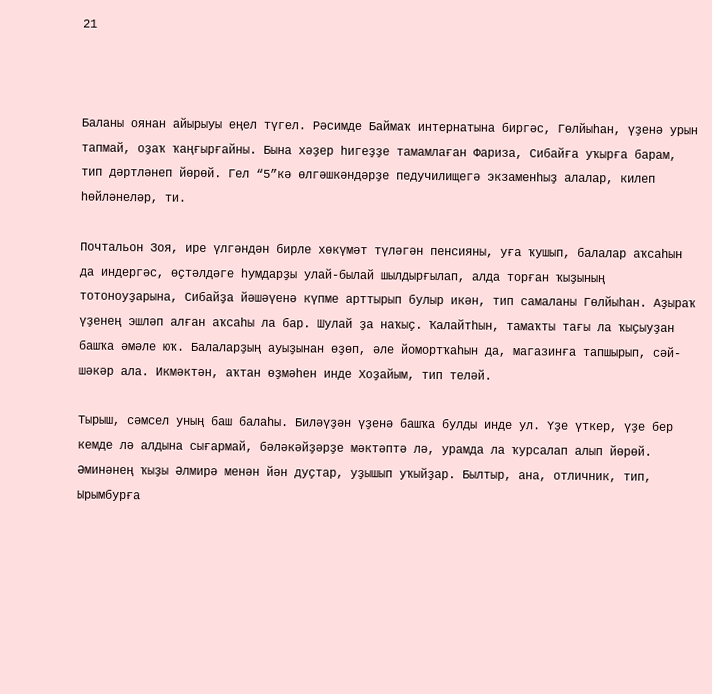21



Баланы оянан айырыуы еңел түгел. Рәсимде Баймаҡ интернатына биргәс, Гөлйыһан, үҙенә урын тапмай, оҙаҡ ҡаңғырғайны. Бына хәҙер һигеҙҙе тамамлаған Фариза, Сибайға уҡырға барам, тип дәртләнеп йөрөй. Гел “5”кә өлгәшкәндәрҙе педучилищегә экзаменһыҙ алалар, килеп һөйләнеләр, ти.

Почтальон Зоя, ире үлгәндән бирле хөкүмәт түләгән пенсияны, уға ҡушып, балалар аҡсаһын да индергәс, өҫтәлдәге һумдарҙы улай-былай шылдырғылап, алда торған ҡыҙының тотоноуҙарына, Сибайҙа йәшәүенә күпме арттырып булыр икән, тип самаланы Гөлйыһан. Аҙыраҡ үҙенең эшләп алған аҡсаһы ла бар. Шулай ҙа наҡыҫ. Ҡалайтһын, тамаҡты тағы ла ҡыҫыуҙан башҡа әмәле юҡ. Балаларҙың ауыҙынан өҙөп, әле йомортҡаһын да, магазинға тапшырып, сәй-шәкәр ала. Икмәктән, аҡтан өҙмәһен инде Хоҙайым, тип теләй.

Тырыш, сәмсел уның баш балаһы. Биләүҙән үҙенә башҡа булды инде ул. Үҙе үткер, үҙе бер кемде лә алдына сығармай, бәләкәйҙәрҙе мәктәптә лә, урамда ла ҡурсалап алып йөрөй. Әминәнең ҡыҙы Әлмирә менән йән дуҫтар, уҙышып уҡыйҙар. Былтыр, ана, отличник, тип, Ырымбурға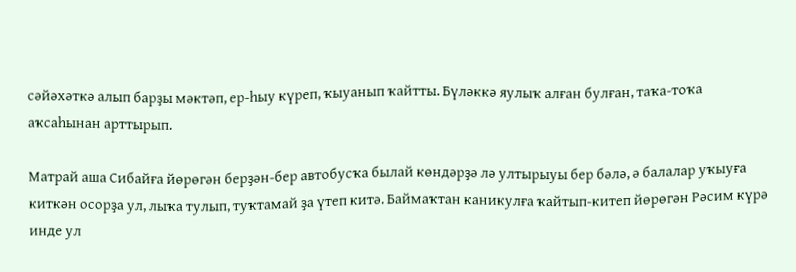сәйәхәткә алып барҙы мәктәп, ер-һыу күреп, ҡыуанып ҡайтты. Бүләккә яулыҡ алған булған, таҡа-тоҡа аҡсаһынан арттырып.

Матрай аша Сибайға йөрөгән берҙән-бер автобусҡа былай көндәрҙә лә ултырыуы бер бәлә, ә балалар уҡыуға киткән осорҙа ул, лыҡа тулып, туҡтамай ҙа үтеп китә. Баймаҡтан каникулға ҡайтып-китеп йөрөгән Рәсим күрә инде ул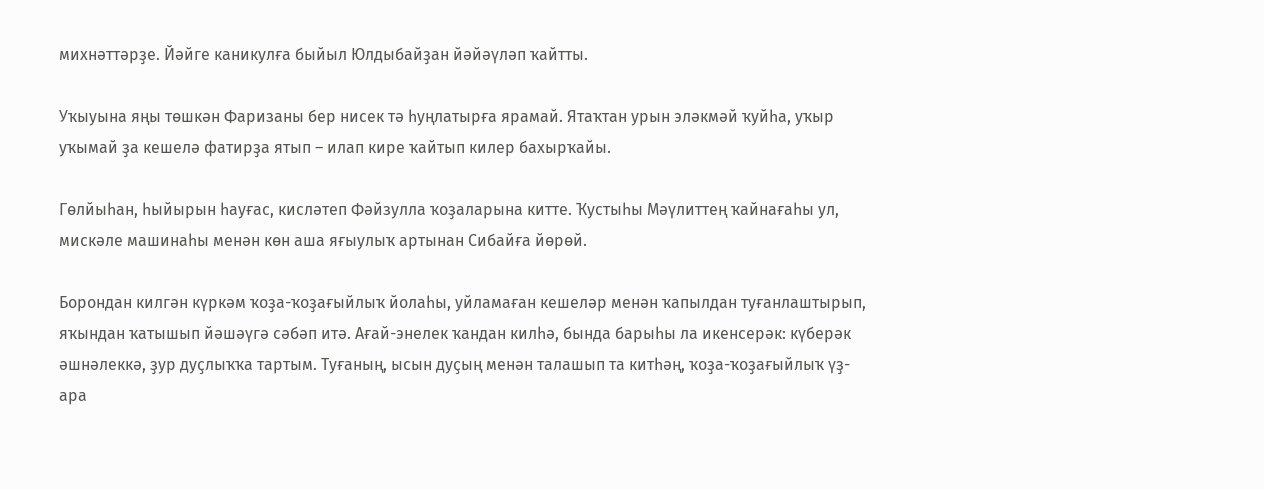михнәттәрҙе. Йәйге каникулға быйыл Юлдыбайҙан йәйәүләп ҡайтты.

Уҡыуына яңы төшкән Фаризаны бер нисек тә һуңлатырға ярамай. Ятаҡтан урын эләкмәй ҡуйһа, уҡыр уҡымай ҙа кешелә фатирҙа ятып – илап кире ҡайтып килер бахырҡайы.

Гөлйыһан, һыйырын һауғас, кисләтеп Фәйзулла ҡоҙаларына китте. Ҡустыһы Мәүлиттең ҡайнағаһы ул, мискәле машинаһы менән көн аша яғыулыҡ артынан Сибайға йөрөй.

Борондан килгән күркәм ҡоҙа-ҡоҙағыйлыҡ йолаһы, уйламаған кешеләр менән ҡапылдан туғанлаштырып, яҡындан ҡатышып йәшәүгә сәбәп итә. Ағай-энелек ҡандан килһә, бында барыһы ла икенсерәк: күберәк әшнәлеккә, ҙур дуҫлыҡҡа тартым. Туғаның, ысын дуҫың менән талашып та китһәң, ҡоҙа-ҡоҙағыйлыҡ үҙ-ара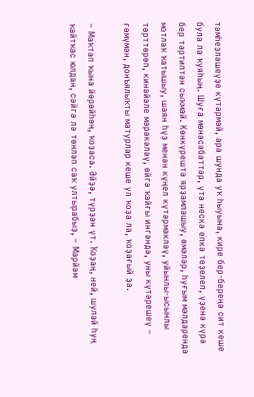тәмһеҙләшеүҙе күтәрмәй, ара шунда уҡ һыуына, кире бер-береңә сит кеше була ла ҡуяһың. Шуға мөнәсәбәттәр, үтә нескә епкә теҙелеп, үҙенә күрә бер тәртиптән сыҡмай. Көнкүрештә ярҙамлашыу, өмәләр, һуғым мәлдәрендә мотлаҡ ҡатышыу, шаян һүҙ менән күңел күтәрмәкләү, уйынлы-ысынлы төрттөрөп, кинәйәле мәрәкәләү, өйгә ҡайғы ингәндә, уны күтәрешеү – ғөмүмән, донъялыҡты матурлар кеше ул ҡоҙа ла, ҡоҙағый ҙа.

– Маҡтап ҡына йөрөйһөң, ҡоҙаса. Әйҙә, түрҙән үт. Ҡоҙаң, ней, шулай һуң ҡайтҡас юлдан, сәйгә лә төнләп саҡ ултырабыҙ, – Мәрйәм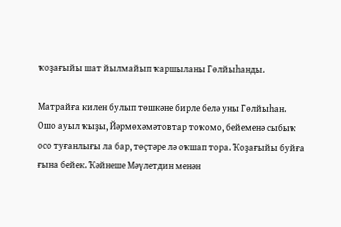ҡоҙағыйы шат йылмайып ҡаршыланы Гөлйыһанды.

Матрайға килен булып төшкәне бирле белә уны Гөлйыһан. Ошо ауыл ҡыҙы, Йәрмөхәмәтовтар тоҡомо, бейеменә сыбыҡ осо туғанлығы ла бар, төҫтәре лә оҡшап тора. Ҡоҙағыйы буйға ғына бейек. Ҡәйнеше Мәүлетдин менән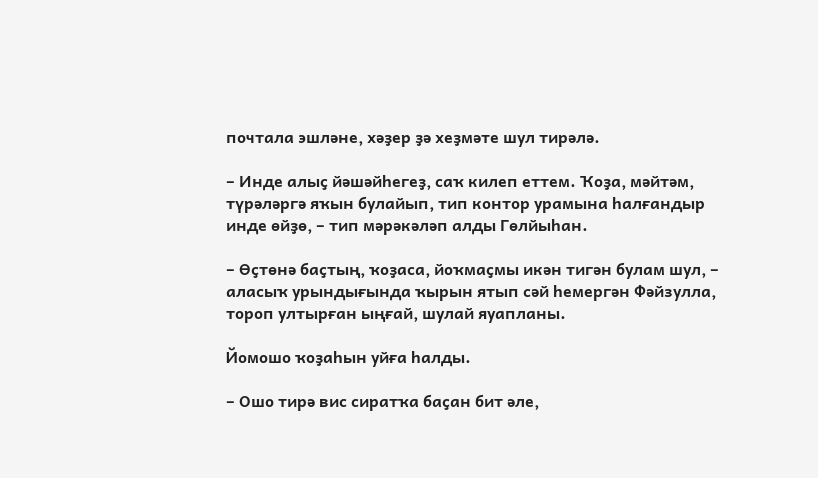почтала эшләне, хәҙер ҙә хеҙмәте шул тирәлә.

– Инде алыҫ йәшәйһегеҙ, саҡ килеп еттем. Ҡоҙа, мәйтәм, түрәләргә яҡын булайып, тип контор урамына һалғандыр инде өйҙө, – тип мәрәкәләп алды Гөлйыһан.

– Өҫтөнә баҫтың, ҡоҙаса, йоҡмаҫмы икән тигән булам шул, – аласыҡ урындығында ҡырын ятып сәй һемергән Фәйзулла, тороп ултырған ыңғай, шулай яуапланы.

Йомошо ҡоҙаһын уйға һалды.

– Ошо тирә вис сиратҡа баҫан бит әле,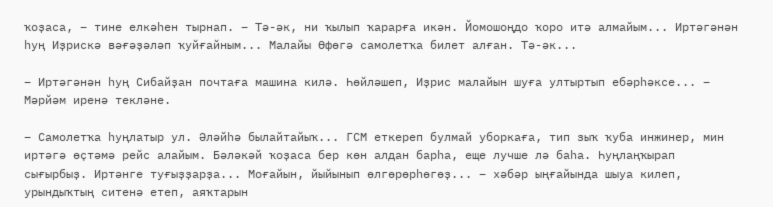ҡоҙаса, – тине елкәһен тырнап. – Тә-әк, ни ҡылып ҡарарға икән. Йомошоңдо ҡоро итә алмайым... Иртәгәнән һуң Иҙрискә вәғәҙәләп ҡуйғайным... Малайы Өфөгә самолетҡа билет алған. Тә-әк...

– Иртәгәнән һуң Сибайҙан почтаға машина килә. Һөйләшеп, Иҙрис малайын шуға ултыртып ебәрһәксе... – Мәрйәм иренә текләне.

– Самолетҡа һуңлатыр ул. Әләйһә былайтайыҡ... ГСМ еткереп булмай уборкаға, тип зыҡ ҡуба инжинер, мин иртәгә өҫтәмә рейс алайым. Бәләкәй ҡоҙаса бер көн алдан барһа, еще лучше лә баһа. Һуңлаңҡырап сығырбыҙ. Иртәнге туғыҙҙарҙа... Моғайын, йыйынып өлгөрөрһөгөҙ... – хәбәр ыңғайында шыуа килеп, урындыҡтың ситенә етеп, аяҡтарын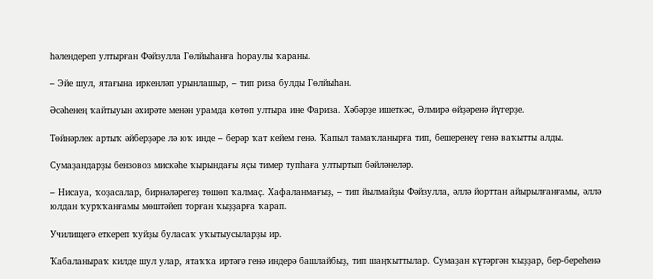һәлендереп ултырған Фәйзулла Гөлйыһанға һораулы ҡараны.

– Эйе шул, ятағына иркенләп урынлашыр, – тип риза булды Гөлйыһан.

Әсәһенең ҡайтыуын әхирәте менән урамда көтөп ултыра ине Фариза. Хәбәрҙе ишеткәс, Әлмирә өйҙәренә йүгерҙе.

Төйнәрлек артыҡ әйберҙәре лә юҡ инде – берәр ҡат кейем генә. Ҡапыл тамаҡланырға тип, бешеренеү генә ваҡытты алды.

Сумаҙандарҙы бензовоз мискәһе ҡырындағы яҫы тимер тупһаға ултыртып бәйләнеләр.

– Нисауа, ҡоҙасалар, бирнәләрегеҙ төшөп ҡалмаҫ. Хафаланмағыҙ, – тип йылмайҙы Фәйзулла, әллә йорттан айырылғанғамы, әллә юлдан ҡурҡҡанғамы мөштәйеп торған ҡыҙҙарға ҡарап.

Училищегә еткереп ҡуйҙы буласаҡ уҡытыусыларҙы ир.

Ҡабаланыраҡ килде шул улар, ятаҡҡа иртәгә генә индерә башлайбыҙ, тип шаңҡыттылар. Сумаҙан күтәргән ҡыҙҙар, бер-береһенә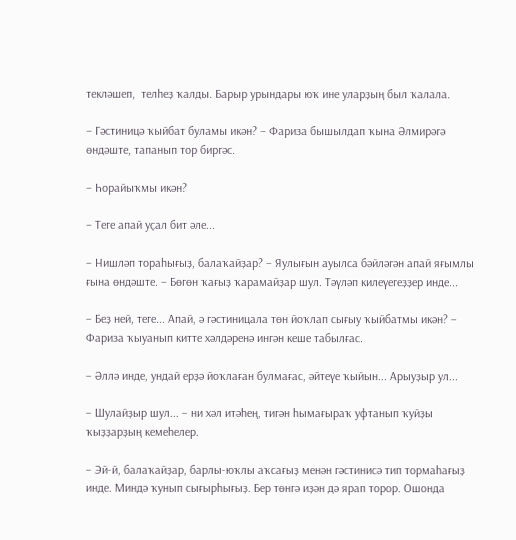текләшеп,  телһеҙ ҡалды. Барыр урындары юҡ ине уларҙың был ҡалала.

– Гәстиницә ҡыйбат буламы икән? – Фариза бышылдап ҡына Әлмирәгә өндәште, тапанып тор биргәс.

– Һорайыҡмы икән?

– Теге апай уҫал бит әле...

– Нишләп тораһығыҙ, балаҡайҙар? – Яулығын ауылса бәйләгән апай яғымлы ғына өндәште. – Бөгөн ҡағыҙ ҡарамайҙар шул. Тәүләп килеүегеҙҙер инде...

– Беҙ ней, теге... Апай, ә гәстиницала төн йоҡлап сығыу ҡыйбатмы икән? – Фариза ҡыуанып китте хәлдәренә ингән кеше табылғас.

– Әллә инде, ундай ерҙә йоҡлаған булмағас, әйтеүе ҡыйын... Арыуҙыр ул...

– Шулайҙыр шул... – ни хәл итәһең, тигән һымағыраҡ уфтанып ҡуйҙы ҡыҙҙарҙың кемеһелер.

– Эй-й, балаҡайҙар, барлы-юҡлы аҡсағыҙ менән гәстинисә тип тормаһағыҙ инде. Миндә ҡунып сығырһығыҙ. Бер төнгә иҙән дә ярап торор. Ошонда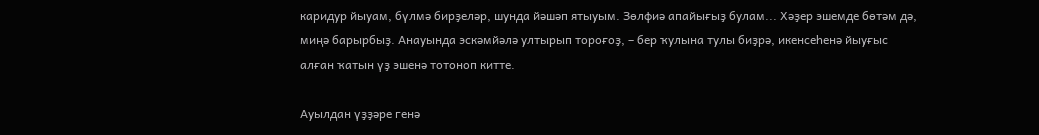каридур йыуам, бүлмә бирҙеләр, шунда йәшәп ятыуым. Зөлфиә апайығыҙ булам... Хәҙер эшемде бөтәм дә, миңә барырбыҙ. Анауында эскәмйәлә ултырып тороғоҙ, – бер ҡулына тулы биҙрә, икенсеһенә йыуғыс алған ҡатын үҙ эшенә тотоноп китте.

Ауылдан үҙҙәре генә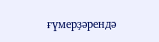ғүмерҙәрендә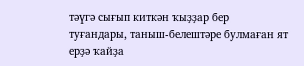тәүгә сығып киткән ҡыҙҙар бер туғандары, таныш-белештәре булмаған ят ерҙә ҡайҙа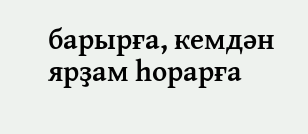барырға, кемдән ярҙам һорарға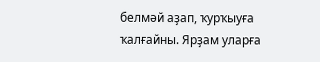белмәй аҙап, ҡурҡыуға ҡалғайны. Ярҙам уларға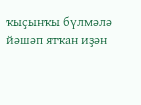ҡыҫынҡы бүлмәлә йәшәп ятҡан иҙән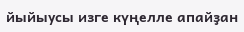йыйыусы изге күңелле апайҙан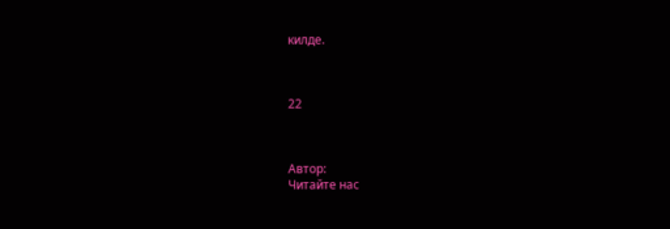килде.



22



Автор:
Читайте нас